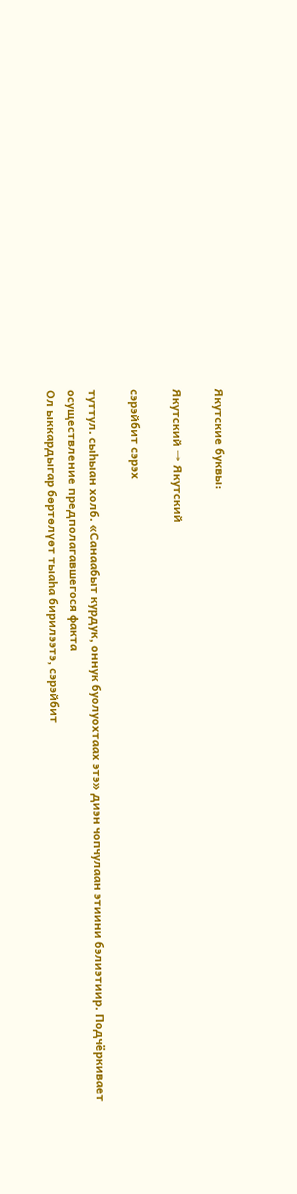Якутские буквы:

Якутский → Якутский

сэрэйбит сэрэх

туттул. сыһыан холб. «Санаабыт курдук, оннук буолуохтаах этэ» диэн чопчулаан этиини бэлиэтиир. Подчёркивает осуществление предполагавшегося факта
Ол ыккардыгар бөртөлүөт тыаһа бирилээтэ, сэрэйбит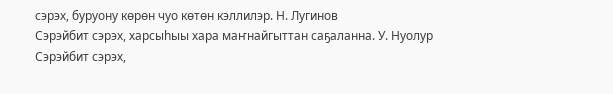сэрэх, буруону көрөн чуо көтөн кэллилэр. Н. Лугинов
Сэрэйбит сэрэх, харсыһыы хара маҥнайгыттан саҕаланна. У. Нуолур
Сэрэйбит сэрэх,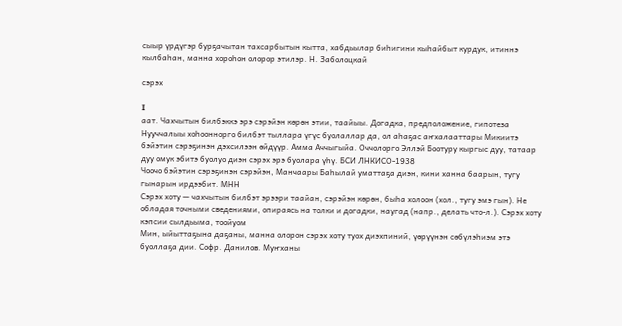сыыр үрдүгэр бурҕачытан тахсарбытын кытта, хабдьылар биһигини кыһайбыт курдук, итиннэ кылбаһан, манна хороһон олорор этилэр. Н. Заболоцкай

сэрэх

I
аат. Чахчытын билбэккэ эрэ сэрэйэн көрөн этии, таайыы. Догадка, предположение, гипотеза
Нууччалыы хоһооннорго билбэт тыллара үгүс буолаллар да, ол аһаҕас аҥхалааттары Микиитэ бэйэтин сэрэҕинэн дэхсилээн өйдүүр. Амма Аччыгыйа. Оччолорго Эллэй Боотуру кыргыс дуу, татаар дуу омук эбитэ буолуо диэн сэрэх эрэ буолара үһү. БСИ ЛНКИСО-1938
Чоочо бэйэтин сэрэҕинэн сэрэйэн, Манчаары Баһылай уматтаҕа диэн, кини ханна баарын, тугу гынарын ирдээбит. МНН
Сэрэх хоту — чахчытын билбэт эрээри таайан, сэрэйэн көрөн, быһа холоон (хол., тугу эмэ гын). Не обладая точными сведениями, опираясь на толки и догадки, наугад (напр., делать что-л.). Сэрэх хоту кэпсии сылдьыма, тоойуом
Мин, ыйыттаҕына даҕаны, манна олорон сэрэх хоту туох диэхпиний, үөрүүнэн сөбүлэһиэм этэ буоллаҕа дии. Софр. Данилов. Муҥханы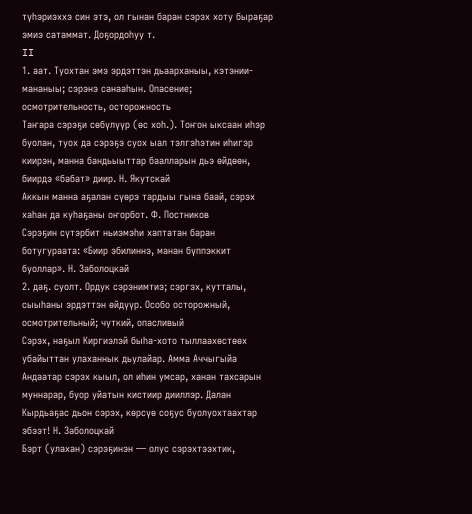түһэриэххэ син этэ, ол гынан баран сэрэх хоту быраҕар эмиэ сатаммат. Доҕордоһуу т.
II
1. аат. Туохтан эмэ эрдэттэн дьаарханыы, кэтэнии-мананыы; сэрэнэ санааһын. Опасение; осмотрительность, осторожность
Таҥара сэрэҕи сөбүлүүр (өс хоһ.). Тоҥон ыксаан иһэр буолан, туох да сэрэҕэ суох ыал тэлгэһэтин иһигэр киирэн, манна бандьыыттар баалларын дьэ өйдөөн, биирдэ «бабат» диир. Н. Якутскай
Аккын манна аҕалан сүөрэ тардыы гына баай, сэрэх хаһан да куһаҕаны оҥорбот. Ф. Постников
Сэрэҕин сүтэрбит ньиэмэһи хаптатан баран ботугураата: «Биир эбилиннэ, манан бүппэккит буоллар». Н. Заболоцкай
2. даҕ. суолт. Ордук сэрэнимтиэ; сэргэх, кутталы, сыыһаны эрдэттэн өйдүүр. Особо осторожный, осмотрительный; чуткий, опасливый
Сэрэх, наҕыл Киргиэлэй быһа-хото тыллаахөстөөх убайыттан улаханнык дьулайар. Амма Аччыгыйа
Андаатар сэрэх кыыл, ол иһин умсар, ханан тахсарын муннарар, буор уйатын кистиир дииллэр. Далан
Кырдьаҕас дьон сэрэх, көрсүө соҕус буолуохтаахтар эбээт! Н. Заболоцкай
Бэрт (улахан) сэрэҕинэн — олус сэрэхтээхтик,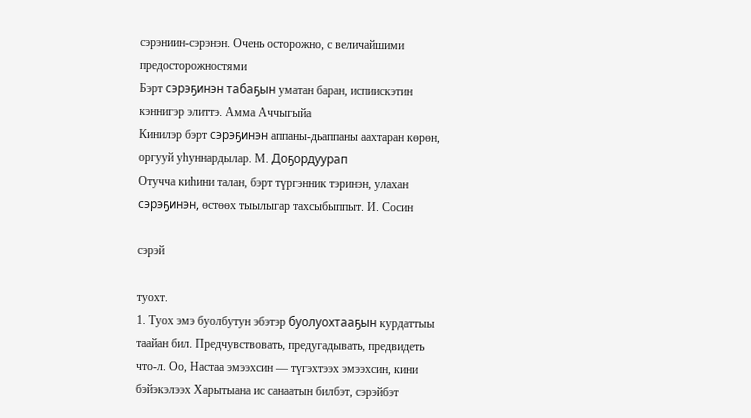сэрэниин-сэрэнэн. Очень осторожно, с величайшими предосторожностями
Бэрт сэрэҕинэн табаҕын уматан баран, испиискэтин кэннигэр элиттэ. Амма Аччыгыйа
Кинилэр бэрт сэрэҕинэн аппаны-дьаппаны аахтаран көрөн, оргууй уһуннардылар. М. Доҕордуурап
Отучча киһини талан, бэрт түргэнник тэринэн, улахан сэрэҕинэн, өстөөх тыылыгар тахсыбыппыт. И. Сосин

сэрэй

туохт.
1. Туох эмэ буолбутун эбэтэр буолуохтааҕын курдаттыы таайан бил. Предчувствовать, предугадывать, предвидеть что-л. Оо, Настаа эмээхсин — түгэхтээх эмээхсин, кини бэйэкэлээх Харытыана ис санаатын билбэт, сэрэйбэт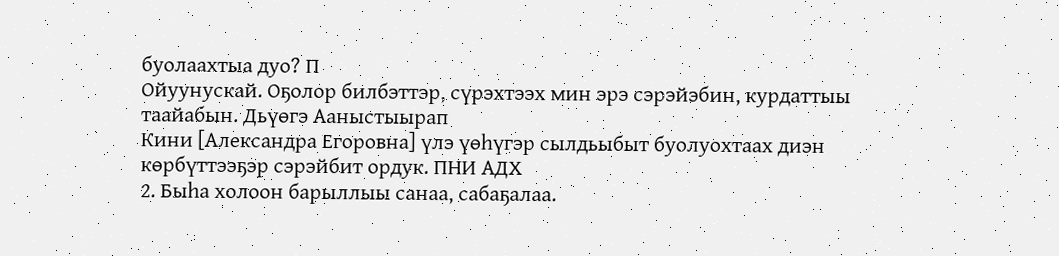буолаахтыа дуо? П
Ойуунускай. Оҕолор билбэттэр, сүрэхтээх мин эрэ сэрэйэбин, курдаттыы таайабын. Дьүөгэ Ааныстыырап
Кини [Александра Егоровна] үлэ үөһүгэр сылдьыбыт буолуохтаах диэн көрбүттээҕэр сэрэйбит ордук. ПНИ АДХ
2. Быһа холоон барыллыы санаа, сабаҕалаа.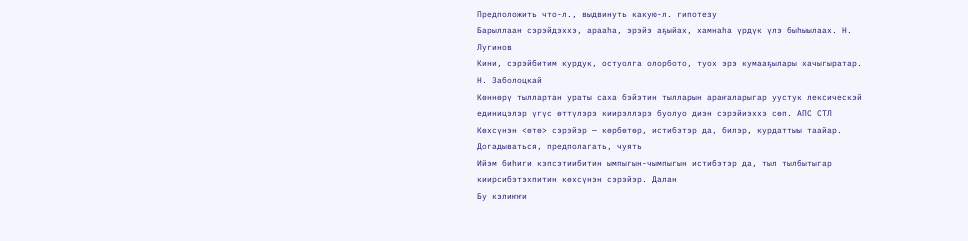Предположить что-л., выдвинуть какую-л. гипотезу
Барыллаан сэрэйдэххэ, арааһа, эрэйэ аҕыйах, хамнаһа үрдүк үлэ быһыылаах. Н. Лугинов
Кини, сэрэйбитим курдук, остуолга олорбото, туох эрэ кумааҕылары хачыгыратар. Н. Заболоцкай
Көннөрү тыллартан ураты саха бэйэтин тылларын араҥаларыгар уустук лексическэй единицэлэр үгүс өттүлэрэ киирэллэрэ буолуо диэн сэрэйиэххэ сөп. АПС СТЛ
Көхсүнэн <өтө> сэрэйэр — көрбөтөр, истибэтэр да, билэр, курдаттыы таайар. Догадываться, предполагать, чуять
Ийэм биһиги кэпсэтиибитин ымпыгын-чымпыгын истибэтэр да, тыл тылбытыгар киирсибэтэхпитин көхсүнэн сэрэйэр. Далан
Бу кэлиҥҥи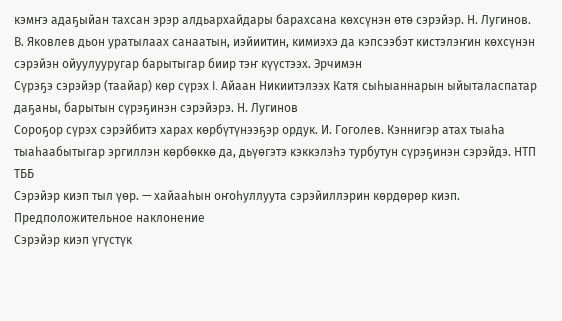кэмҥэ адаҕыйан тахсан эрэр алдьархайдары барахсана көхсүнэн өтө сэрэйэр. Н. Лугинов. В. Яковлев дьон уратылаах санаатын, иэйиитин, кимиэхэ да кэпсээбэт кистэлэҥин көхсүнэн сэрэйэн ойуулууругар барытыгар биир тэҥ күүстээх. Эрчимэн
Сүрэҕэ сэрэйэр (таайар) көр сүрэх I. Айаан Никиитэлээх Катя сыһыаннарын ыйыталаспатар даҕаны, барытын сүрэҕинэн сэрэйэрэ. Н. Лугинов
Сороҕор сүрэх сэрэйбитэ харах көрбүтүнээҕэр ордук. И. Гоголев. Кэннигэр атах тыаһа тыаһаабытыгар эргиллэн көрбөккө да, дьүөгэтэ кэккэлэһэ турбутун сүрэҕинэн сэрэйдэ. НТП ТББ
Сэрэйэр киэп тыл үөр. — хайааһын оҥоһуллуута сэрэйиллэрин көрдөрөр киэп. Предположительное наклонение
Сэрэйэр киэп үгүстүк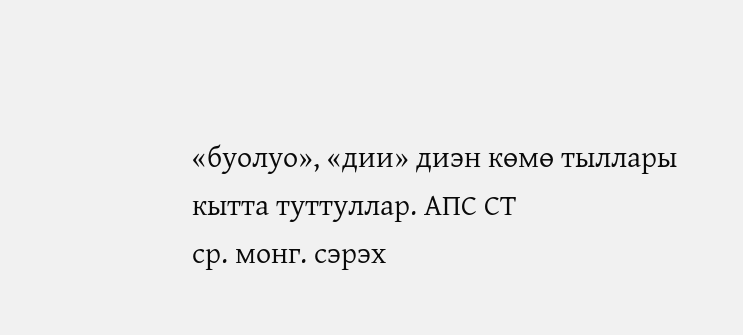«буолуо», «дии» диэн көмө тыллары кытта туттуллар. АПС СТ
ср. монг. сэрэх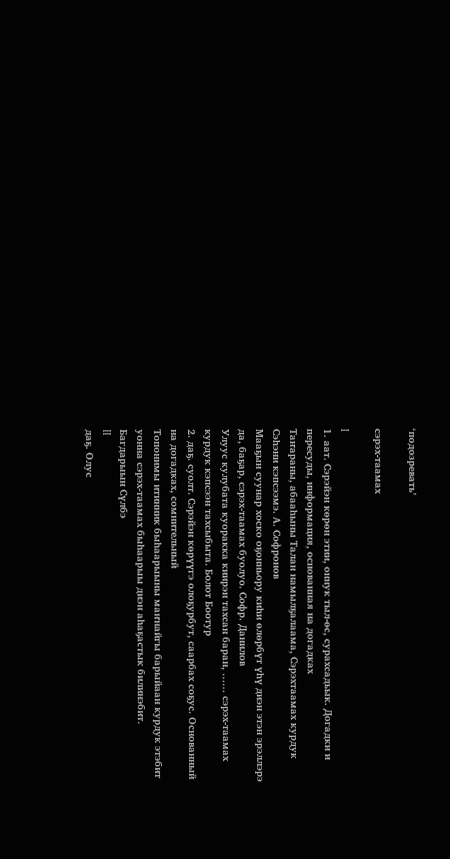‘подозревать’

сэрэх-таамах

I
1. аат. Сэрэйэн көрөн этии, оннук тыл-өс, сурахсадьык. Догадки и пересуды, информация, основанная на догадках
Таҥараны, абааһыны Талан намылҕалаама, Сэрэхтаамах курдук Сэһэни кэпсээмэ. А. Софронов
Мааҕын суунар хоско оҕонньору киһи өлөрбүт үһү диэн этэн эрэллэрэ да, баҕар, сэрэх-таамах буолуо. Софр. Данилов
Улуус кулубата куоракка киирэн тахсан баран, …… сэрэх-таамах курдук кэпсээн тахсыбыта. Болот Боотур
2. даҕ. суолт. Сэрэйэн көрүүгэ олоҕурбут, саарбах соҕус. Основанный на догадках, сомнительный
Топонимы итинник быһаарыыны маҥнайгы барыйаан курдук этэбит уонна сэрэх-таамах быһаарыы диэн аһаҕастык билинэбит. Багдарыын Сүлбэ
II
даҕ. Олус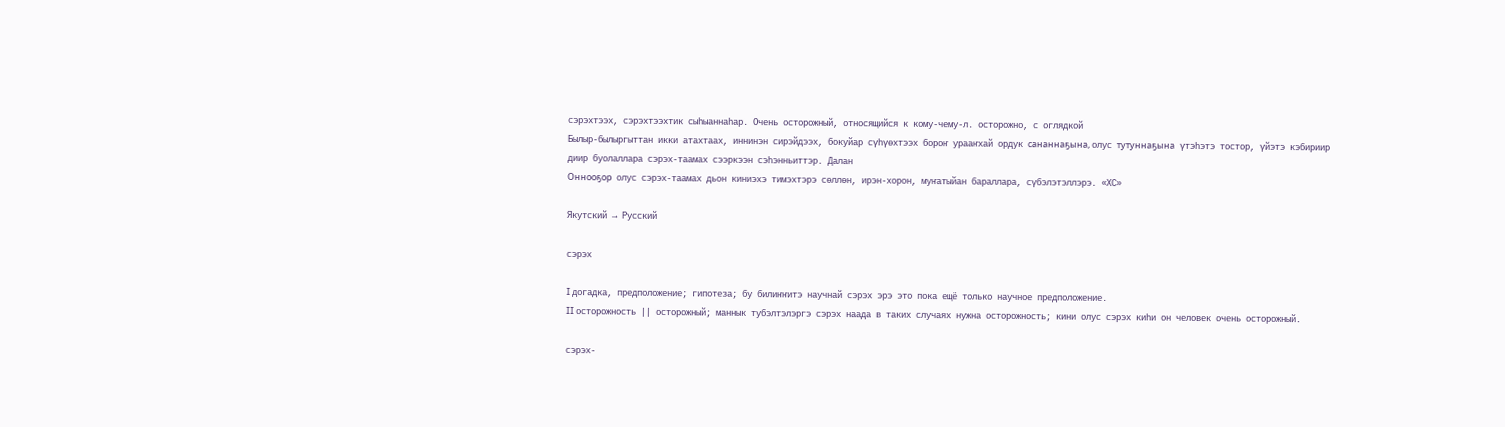сэрэхтээх, сэрэхтээхтик сыһыаннаһар. Очень осторожный, относящийся к кому-чему-л. осторожно, с оглядкой
Былыр-былыргыттан икки атахтаах, иннинэн сирэйдээх, бокуйар сүһүөхтээх бороҥ урааҥхай ордук сананнаҕына, олус тутуннаҕына үтэһэтэ тостор, үйэтэ кэбириир диир буолаллара сэрэх-таамах сээркээн сэһэнньиттэр. Далан
Оннооҕор олус сэрэх-таамах дьон киниэхэ тимэхтэрэ сөллөн, ирэн-хорон, муҥатыйан бараллара, сүбэлэтэллэрэ. «ХС»

Якутский → Русский

сэрэх

I догадка, предположение; гипотеза; бу билиҥҥитэ научнай сэрэх эрэ это пока ещё только научное предположение.
II осторожность || осторожный; маннык тубэлтэлэргэ сэрэх наада в таких случаях нужна осторожность; кини олус сэрэх киһи он человек очень осторожный.

сэрэх-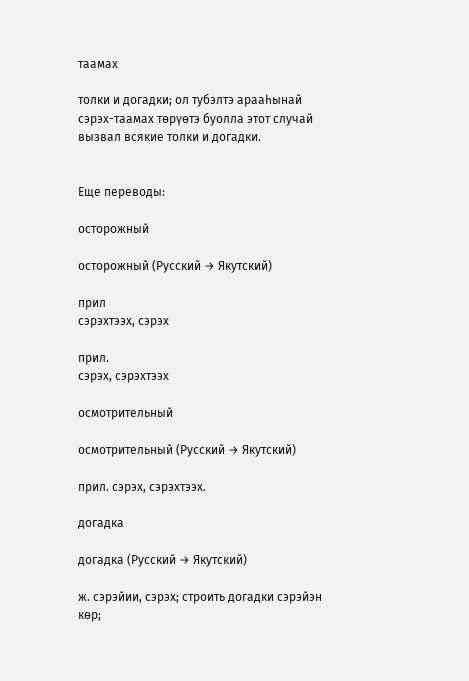таамах

толки и догадки; ол тубэлтэ арааһынай сэрэх-таамах төрүөтэ буолла этот случай вызвал всякие толки и догадки.


Еще переводы:

осторожный

осторожный (Русский → Якутский)

прил
сэрэхтээх, сэрэх

прил.
сэрэх, сэрэхтээх

осмотрительный

осмотрительный (Русский → Якутский)

прил. сэрэх, сэрэхтээх.

догадка

догадка (Русский → Якутский)

ж. сэрэйии, сэрэх; строить догадки сэрэйэн көр;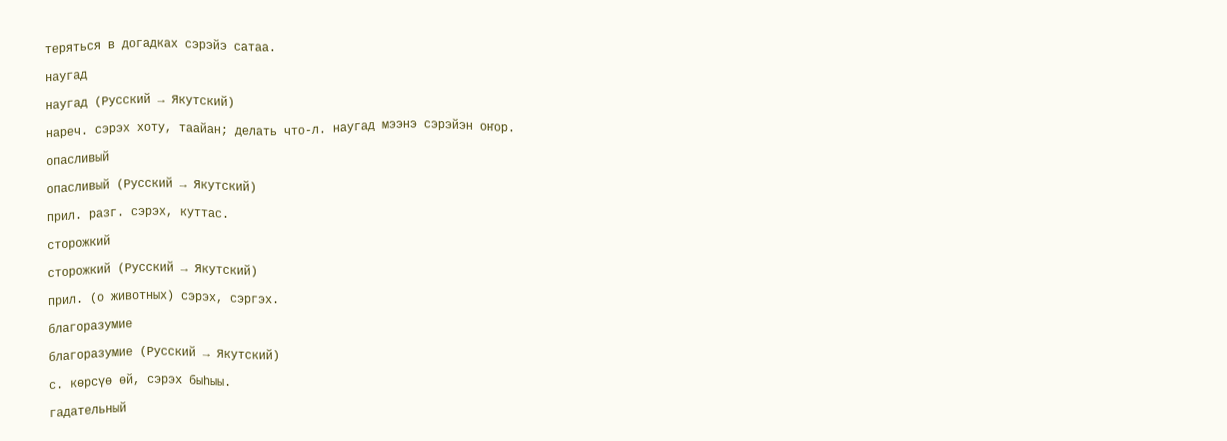теряться в догадках сэрэйэ сатаа.

наугад

наугад (Русский → Якутский)

нареч. сэрэх хоту, таайан; делать что-л. наугад мээнэ сэрэйэн оҥор.

опасливый

опасливый (Русский → Якутский)

прил. разг. сэрэх, куттас.

сторожкий

сторожкий (Русский → Якутский)

прил. (о животных) сэрэх, сэргэх.

благоразумие

благоразумие (Русский → Якутский)

с. көрсүө өй, сэрэх быһыы.

гадательный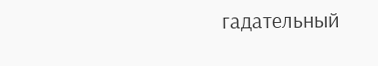гадательный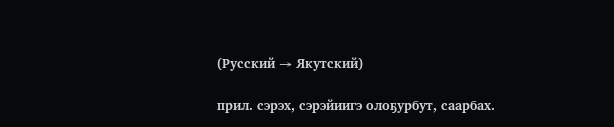(Русский → Якутский)

прил. сэрэх, сэрэйиигэ олоҕурбут, саарбах.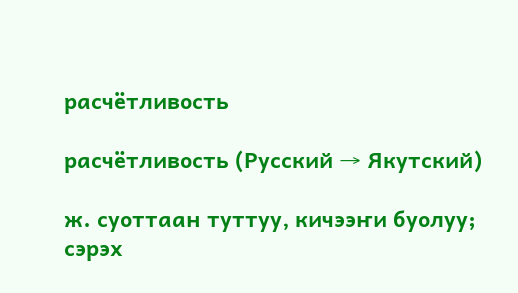расчётливость

расчётливость (Русский → Якутский)

ж. суоттаан туттуу, кичээҥи буолуу; сэрэх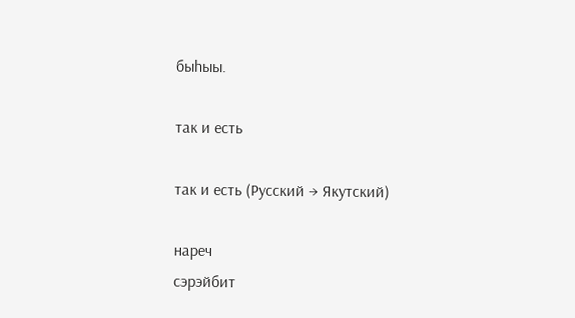быһыы.

так и есть

так и есть (Русский → Якутский)

нареч
сэрэйбит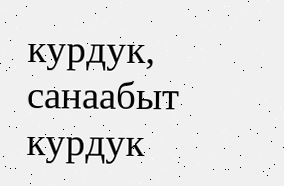курдук, санаабыт курдук